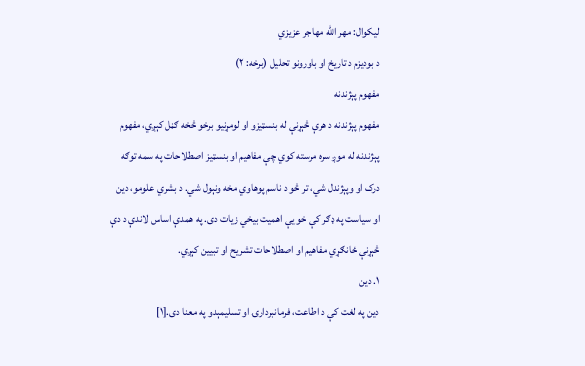لیکوال: مهر الله مهاجر عزیزي
د بودیزم د تاریخ او باورونو تحلیل (برخه: ۲)
مفهوم پېژندنه
مفهوم پېژندنه د هرې څېړنې له بنسټیزو او لومړنیو برخو څخه ګڼل کېږي، مفهوم پېژندنه له موږ سره مرسته کوي چې مفاهیم او بنسټیز اصطلاحات په سمه توګه درک او وپېژندل شي، تر څو د ناسم پوهاوي مخه ونېول شي. د بشري علومو، دین او سیاست په ډګر کې خو یې اهمیت بیخي زیات دی. په همدې اساس لاندې د دې څېړنې ځانګړي مفاهیم او اصطلاحات تشریح او تبیین کېږي.
۱. دین
دین په لغت کې د اطاعت، فرمانبردارۍ او تسلیمېدو په معنا دی.[۱]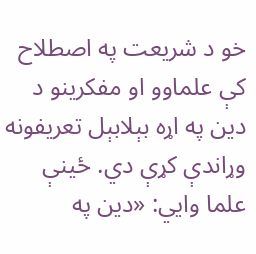خو د شریعت په اصطلاح کې علماوو او مفکرینو د دین په اړه بېلابېل تعریفونه وړاندې کړې دي. ځینې علما وایي: «دین په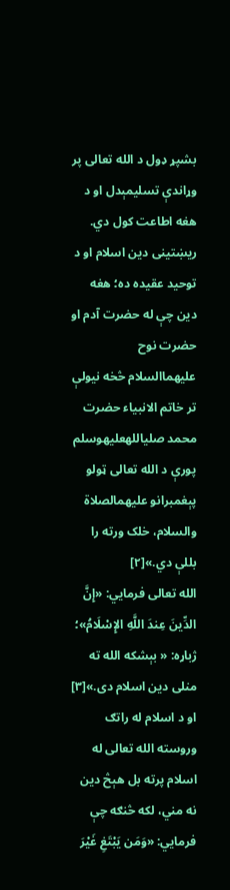بشپړ ډول د الله تعالی پر وړاندې تسلیمېدل او د هغه اطاعت کول دي. ریښتینی دین اسلام او د توحید عقیده ده؛ هغه دین چې له حضرت آدم او حضرت نوح علیهماالسلام څخه نیولې تر خاتم الانبیاء حضرت محمد صلیاللهعلیهوسلم پورې د الله تعالی ټولو پېغمبرانو علیهمالصلاة والسلام، خلک ورته را بللې دي.»[۲]
الله تعالی فرمایي: «إِنَّ الدِّينَ عِندَ اللَّهِ الإِسْلَامُ»؛
ژباړه: « بېشکه الله ته منلى دين اسلام دى.»[۳]
او د اسلام له راتګ وروسته الله تعالی له اسلام پرته بل هېڅ دین نه مني، لکه څنګه چې فرمایي: «وَمَن يَبْتَغِ غَيْرَ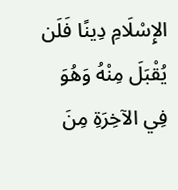الإِسْلَامِ دِينًا فَلَن يُقْبَلَ مِنْهُ وَهُوَ فِي الآخِرَةِ مِنَ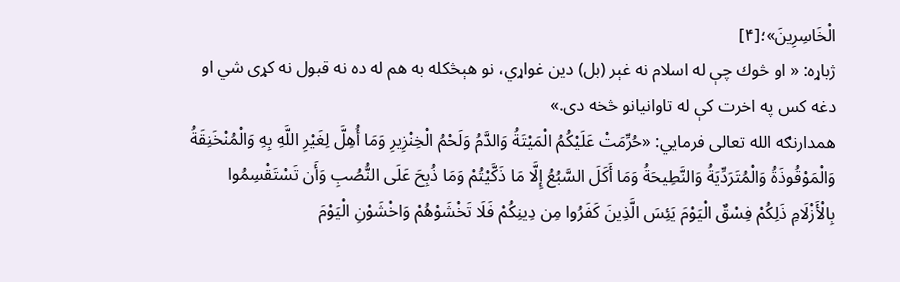الْخَاسِرِينَ»؛[۴]
ژباړه: « او څوك چې له اسلام نه غېر (بل) دین غواړي، نو هېڅكله به هم له ده نه قبول نه كړى شي او دغه كس په اخرت كې له تاوانیانو څخه دى.»
همدارنګه الله تعالی فرمایي: «حُرِّمَتْ عَلَيْكُمُ الْمَيْتَةُ وَالدَّمُ وَلَحْمُ الْخِنْزِيرِ وَمَا أُهِلَّ لِغَيْرِ اللَّهِ بِهِ وَالْمُنْخَنِقَةُ وَالْمَوْقُوذَةُ وَالْمُتَرَدِّيَةُ وَالنَّطِيحَةُ وَمَا أَكَلَ السَّبُعُ إِلَّا مَا ذَكَّيْتُمْ وَمَا ذُبِحَ عَلَى النُّصُبِ وَأَن تَسْتَقْسِمُوا بِالْأَزْلَامِ ذَلِكُمْ فِسْقٌ الْيَوْمَ يَئِسَ الَّذِينَ كَفَرُوا مِن دِينِكُمْ فَلَا تَخْشَوْهُمْ وَاخْشَوْنِ الْيَوْمَ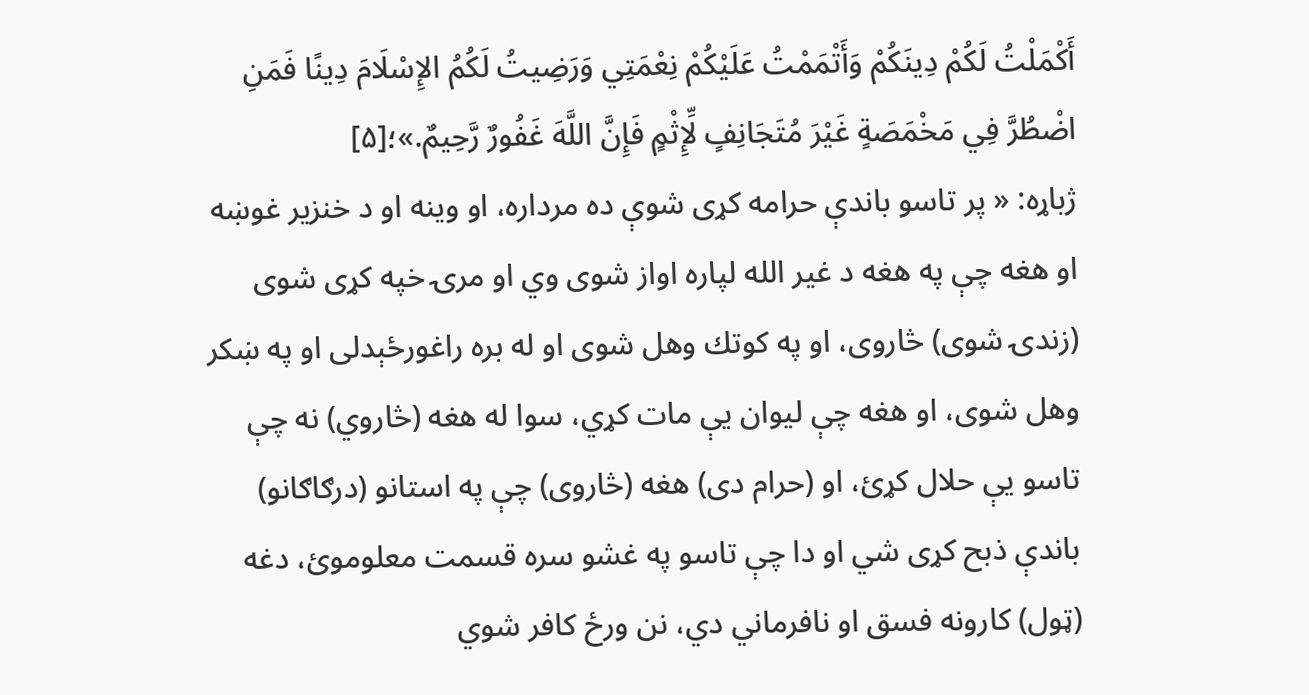أَكْمَلْتُ لَكُمْ دِينَكُمْ وَأَتْمَمْتُ عَلَيْكُمْ نِعْمَتِي وَرَضِيتُ لَكُمُ الإِسْلَامَ دِينًا فَمَنِ اضْطُرَّ فِي مَخْمَصَةٍ غَيْرَ مُتَجَانِفٍ لِّإِثْمٍ فَإِنَّ اللَّهَ غَفُورٌ رَّحِيمٌ.»؛[۵]
ژباړه: « پر تاسو باندې حرامه كړى شوې ده مرداره، او وینه او د خنزیر غوښه او هغه چې په هغه د غیر الله لپاره اواز شوى وي او مرۍ خپه كړى شوى (زندۍ شوى) څاروى، او په كوتك وهل شوى او له بره راغورځېدلى او په ښكر وهل شوى، او هغه چې لیوان يې مات كړي، سوا له هغه (څاروي) نه چې تاسو يې حلال كړئ، او (حرام دى) هغه (څاروى) چې په استانو (درګاګانو) باندې ذبح كړى شي او دا چې تاسو په غشو سره قسمت معلوموئ، دغه (ټول) كارونه فسق او نافرماني دي، نن ورځ كافر شوي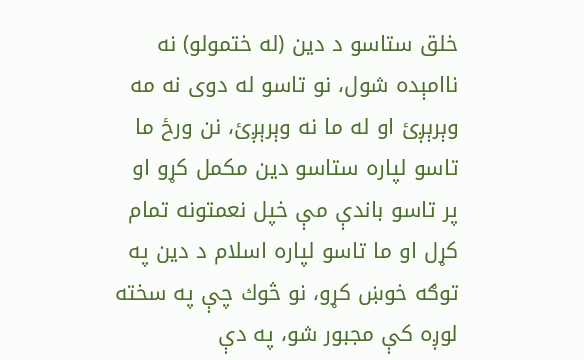خلق ستاسو د دین (له ختمولو) نه ناامېده شول، نو تاسو له دوى نه مه وېرېږئ او له ما نه وېرېږئ، نن ورځ ما تاسو لپاره ستاسو دین مكمل كړو او پر تاسو باندې مې خپل نعمتونه تمام كړل او ما تاسو لپاره اسلام د دین په توګه خوښ كړو، نو څوك چې په سخته لوږه كې مجبور شو، په دې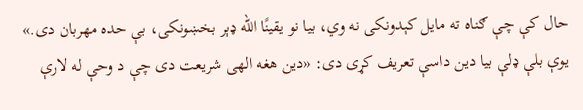حال كې چې ګناه ته مايل كېدونكى نه وي، بیا نو یقینًا الله ډېر بخښونكى، بې حده مهربان دى.»
یوې بلې ډلې بیا دین داسې تعریف کړی دی: «دین هغه الهی شریعت دی چې د وحې له لارې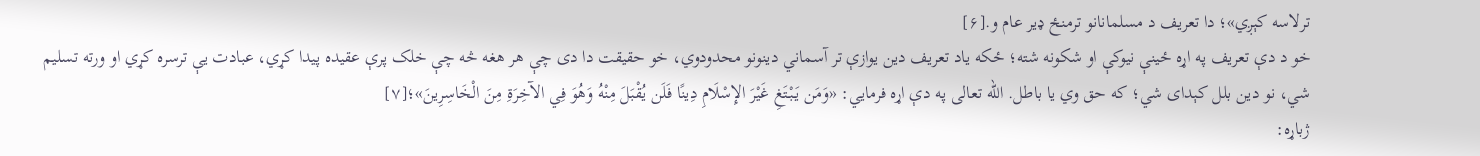ترلاسه کېږي»؛ دا تعریف د مسلمانانو ترمنځ ډیر عام و.[۶]
خو د دې تعریف په اړه ځینې نیوکې او شکونه شته؛ ځکه یاد تعریف دین یوازې تر آسماني دینونو محدودوي، خو حقیقت دا دی چې هر هغه څه چې خلک پرې عقیده پیدا کړي، عبادت یې ترسره کړي او ورته تسلیم شي، نو دین بلل کېدای شي؛ که حق وي یا باطل. الله تعالی په دې اړه فرمایي: «وَمَن يَبْتَغِ غَيْرَ الإِسْلَامِ دِينًا فَلَن يُقْبَلَ مِنْهُ وَهُوَ فِي الآخِرَةِ مِنَ الْخَاسِرِينَ»؛[۷]
ژباړه: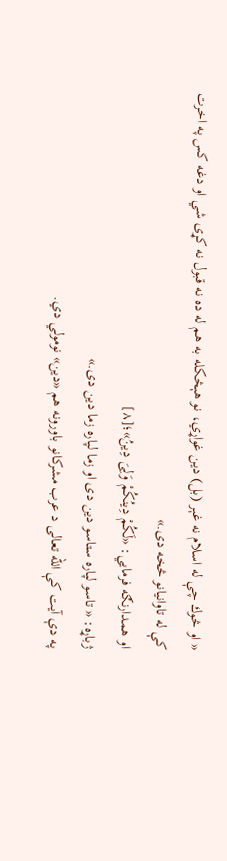« او څوك چې له اسلام نه غېر (بل) دین غواړي، نو هېڅكله به هم له ده نه قبول نه كړى شي او دغه كس په اخرت كې له تاوانیانو څخه دى.»
او همدارنګه فرمایي: «لَكُمْ دِينُكُمْ وَلِىَ دِينُ»؛[۸]
ژباړه: « تاسو لپاره ستاسو دین دى او زما لپاره زما دین دى.»
په دې آیت کې الله تعالی د عرب مشرکانو باورونه هم «دین» نومولي دي.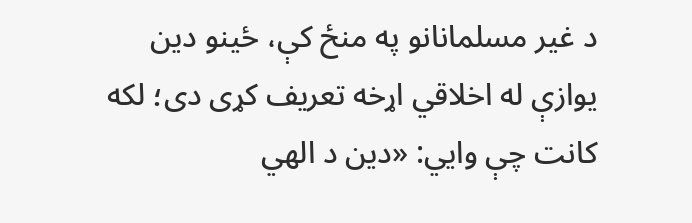د غیر مسلمانانو په منځ کې، ځینو دین یوازې له اخلاقي اړخه تعریف کړی دی؛ لکه کانت چې وایي: «دین د الهي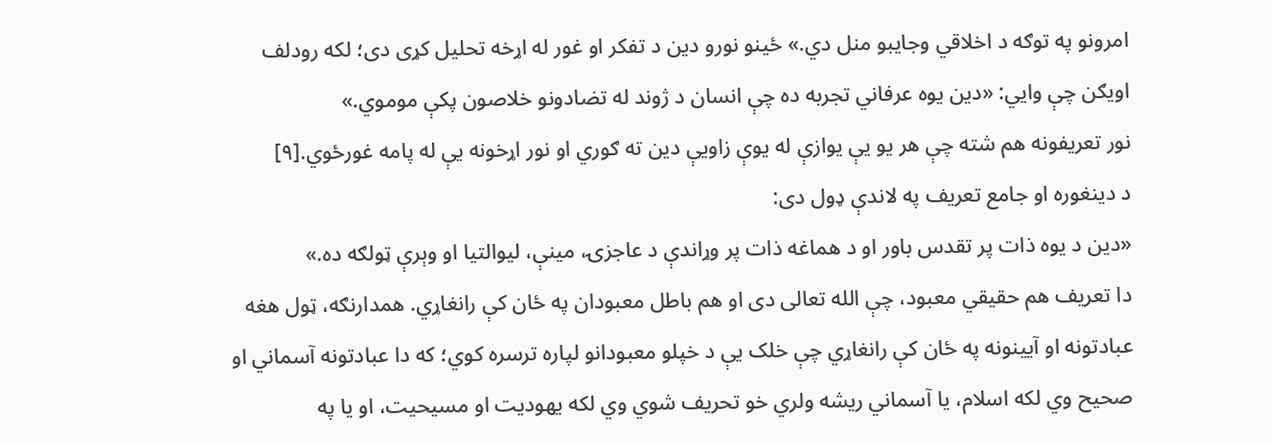امرونو په توګه د اخلاقي وجایبو منل دي.» ځینو نورو دین د تفکر او غور له اړخه تحلیل کړی دی؛ لکه رودلف اویګن چې وایي: «دین یوه عرفاني تجربه ده چې انسان د ژوند له تضادونو خلاصون پکې موموي.»
نور تعریفونه هم شته چې هر یو یې یوازې له یوې زاویې دین ته ګوري او نور اړخونه یې له پامه غورځوي.[۹]
د دینغوره او جامع تعریف په لاندې ډول دی:
«دین د یوه ذات پر تقدس باور او د هماغه ذات پر وړاندې د عاجزۍ، مینې، لیوالتیا او وېرې ټولګه ده.»
دا تعریف هم حقیقي معبود، چې الله تعالی دی او هم باطل معبودان په ځان کې رانغاړي. همدارنګه، ټول هغه عبادتونه او آیینونه په ځان کې رانغاړي چې خلک یې د خپلو معبودانو لپاره ترسره کوي؛ که دا عبادتونه آسماني او صحیح وي لکه اسلام، یا آسماني ریشه ولري خو تحریف شوي وي لکه یهودیت او مسیحیت، او یا په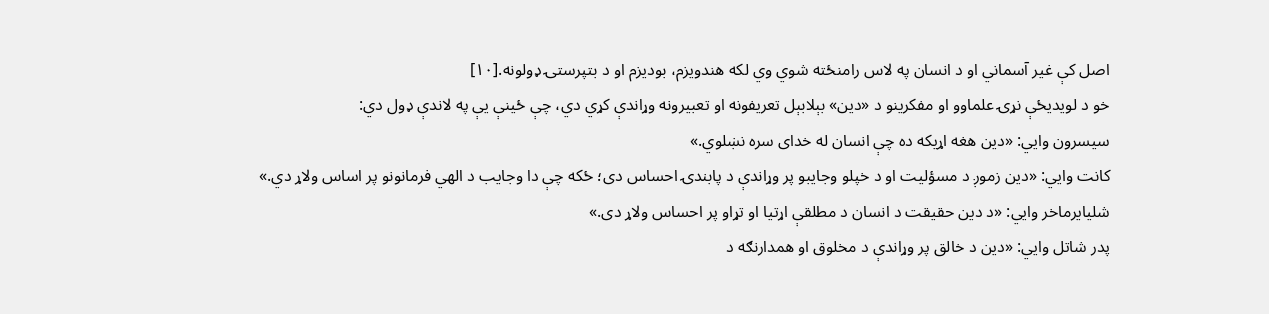اصل کې غیر آسماني او د انسان په لاس رامنځته شوي وي لکه هندویزم، بودیزم او د بتپرستۍ ډولونه.[۱۰]
خو د لویدیځې نړۍ علماوو او مفکرینو د «دین» بېلابېل تعریفونه او تعبیرونه وړاندې کړي دي، چې ځینې یې په لاندې ډول دي:
سیسرون وایي: «دین هغه اړیکه ده چې انسان له خدای سره نښلوي.»
کانت وایي: «دین زموږ د مسؤلیت او د خپلو وجایبو پر وړاندې د پابندۍ احساس دی؛ ځکه چې دا وجایب د الهي فرمانونو پر اساس ولاړ دي.»
شلیایرماخر وایي: «د دین حقیقت د انسان د مطلقې اړتیا او تړاو پر احساس ولاړ دی.»
پدر شاتل وایي: «دین د خالق پر وړاندې د مخلوق او همدارنګه د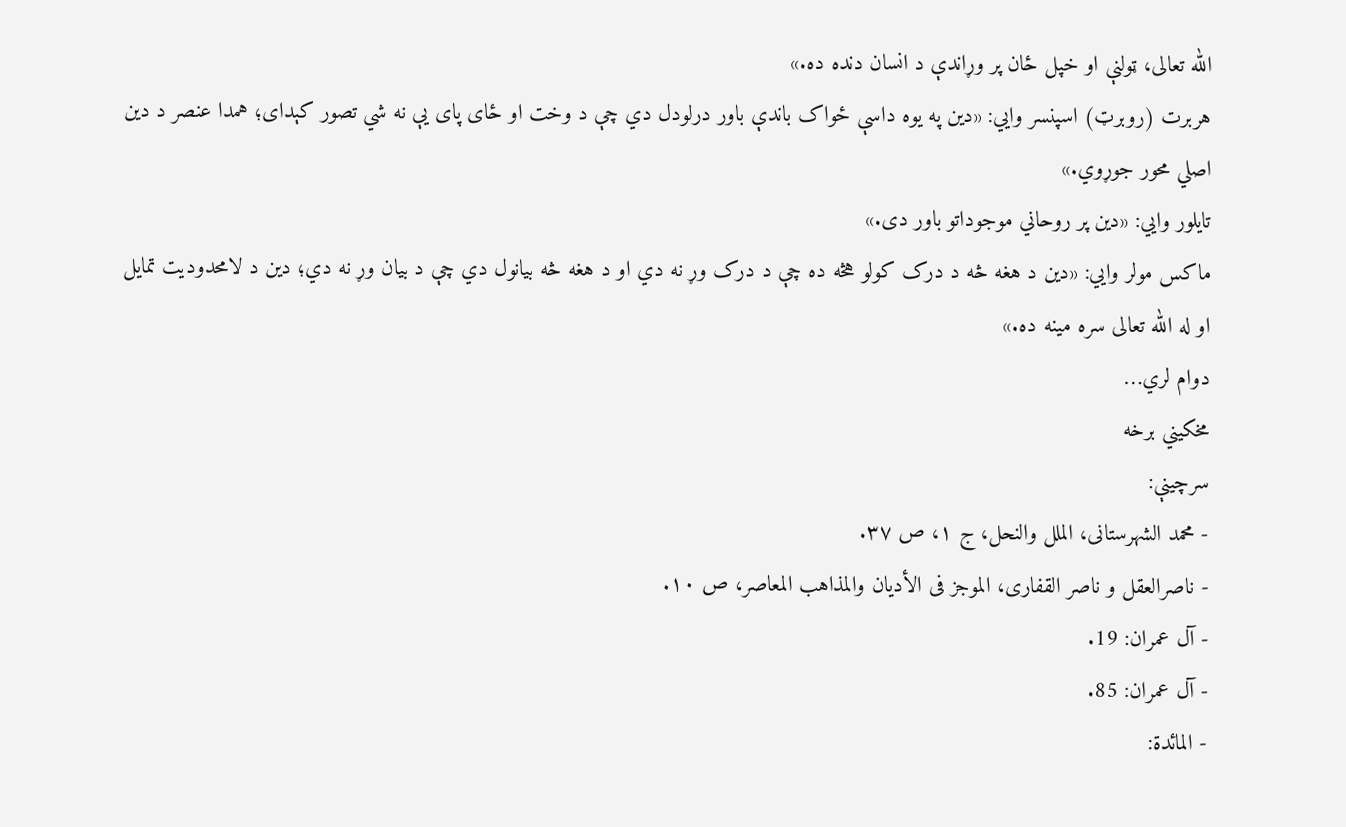الله تعالی، ټولنې او خپل ځان پر وړاندې د انسان دنده ده.»
هربرت (روبرټ) اسپنسر وایي: «دین په یوه داسې ځواک باندې باور درلودل دي چې د وخت او ځای پای یې نه شي تصور کېدای؛ همدا عنصر د دین اصلي محور جوړوي.»
تایلور وایي: «دین پر روحاني موجوداتو باور دی.»
ماکس مولر وایي: «دین د هغه څه د درک کولو هڅه ده چې د درک وړ نه دي او د هغه څه بیانول دي چې د بیان وړ نه دي؛ دین د لامحدودیت تمایل او له الله تعالی سره مینه ده.»
دوام لري…
مخکیني برخه
سرچینې:
- محمد الشهرستانی، الملل والنحل، ج ۱، ص ۳۷.
- ناصرالعقل و ناصر القفاری، الموجز فی الأديان والمذاهب المعاصر، ص ۱۰.
- آل عمران: 19.
- آل عمران: 85.
- المائدة: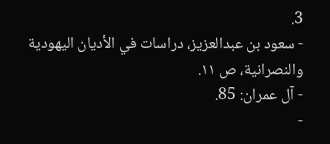3.
- سعود بن عبدالعزیز، دراسات في الأديان اليهودية والنصرانية، ص ۱۱.
- آل عمران: 85.
-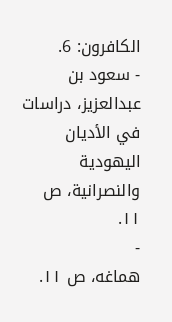الكافرون: 6.
- سعود بن عبدالعزیز، دراسات في الأديان اليهودية والنصرانية، ص ۱۱.
-
هماغه، ص ۱۱.